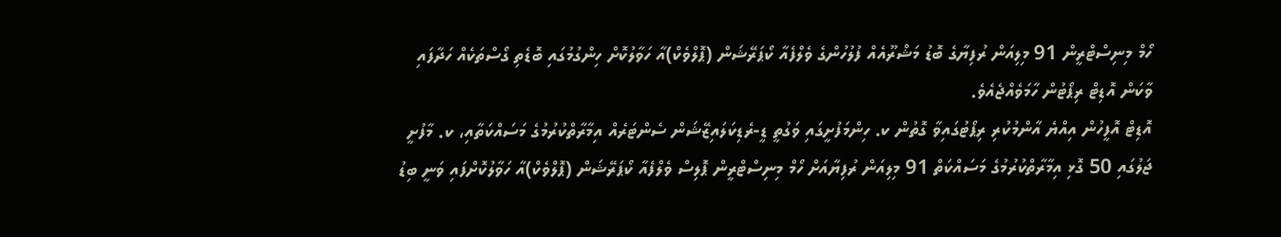ހޯމް މިނިސްޓްރީން 91 މިލިއަން ރުފިޔާގެ ބޮޑު މަޝްރޫއެއް ފުލުހުންގެ ވެލްފެއާ ކޯޕަރޭޝަން (ޕޮލްވެކް)އާ ހަވާލުކޮށް ހިންގުމުގައި ބޮޑެތި ގޯސްތަކެއް ހަދާފައި ވާކަން އޮޑިޓް ރިޕޯޓުން ހާމަވެއްޖެއެވެ.
އޮޑިޓް އޮފީހުން އިއްޔެ އާންމުކުރި ރިޕޯޓުގައިވާ ގޮތުން ކ. ހިންމަފުށީގައި ވަގުތީ ޑީ-ރެޑިކަލައިޒޭޝަން ސެންޓަރެއް އިމާރާތްކުރުމުގެ މަސައްކަތާއި، ކ. މާފުށީ ޖަލުގައި 50 ގޮޅި އިމާރާތްކުރުމުގެ މަސައްކަތް 91 މިލިއަން ރުފިޔާއަށް ހޯމް މިނިސްޓްރީން ޕޮލިސް ވެލްފެއާ ކޯޕަރޭޝަން (ޕޮލްވެކް)އާ ހަވާލުކޮށްފައި ވަނީ ބިޑު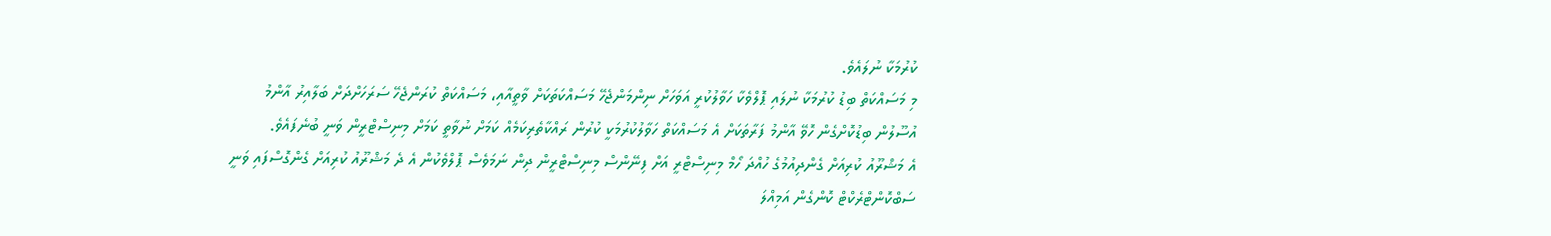ކުރުމަކާ ނުލައެވެ.
މި މަސައްކަތް ބިޑު ކުރުމަކާ ނުލައި ޕޮލްވެކާ ހަވާލުކުރީ އަވަހަށް ނިންމަންޖެހޭ މަސައްކަތަކަށް ވާތީއާއި، މަސައްކަތް ކުރަންޖެހޭ ސަރަހަށްދަށް ބަލާއިރު އާންމު އުސޫލުން ބިޑުކޮށްގެން ހޮވޭ އާންމު ފަރާތަކަށް އެ މަސައްކަތް ހަވާލުކުރުމަކީ ކުރުން ރައްކާތެރިކަމެއް ކަމަށް ނުވާތީ ކަމަށް މިނިސްޓްރީން ވަނީ ބުނެފައެވެ.
އެ މަޝްރޫއު ކުރިއަށް ގެންދިއުމުގެ ހުއްދަ ހޯމް މިނިސްޓްރީ އަށް ފިނޭންސް މިނިސްޓްރީން ދިން ނަމަވެސް ޕޮލްވެކުން އެ ދެ މަޝްރޫއު ކުރިއަށް ގެންގޮސްފައި ވަނީ ސަބްކޮންޓްރެކްޓް ކޮންގެން އަމިއްލަ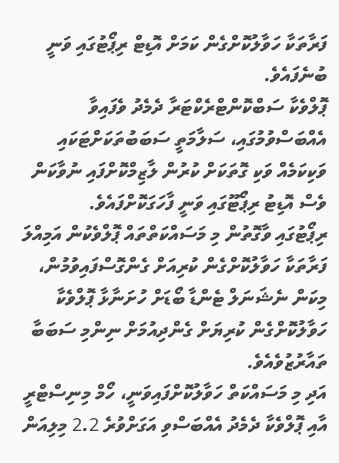ފަރާތަކާ ހަވާލުކޮށްގެން ކަމަށް އޮޑިޓް ރިޕޯޓުގައި ވަނީ ބުނެފައެވެ.
ޕޮލްވެކާ ސަބްކޮންޓްރެކްޓަރާ ދެމެދު ވެފައިވާ އެއްބަސްވުމުގައި، ސަލާމަތީ ސަބަބުތަކަށްޓަކައި ވަކިކަމެއް ވަކި ގޮތަކަށް ކުރުން ލާޒިމްކޮށްފައި ނުވާކަން ވެސް އޮޑިޓު ރިޕޯޓޫގައި ވަނީ ފާހަގަކޮށްފައެވެ.
ރިޕޯޓުގައި ވާގޮތުން މި މަސައްކަތްތައް ޕޮލްވެކުން އަމިއްލަ ފަރާތަކާ ހަވާލުކޮށްގެން ކުރިއަށް ގެންގޮސްފައިވުމުން، މިކަން ނެޝަނަލް ޓެންޑާ ބޯޑަށް ހުށަނާޅާ ޕޮލްވެކާ ހަވާލުކޮށްގެން ކުރިޔަށް ގެންދިއުމަށް ނިންމި ސަބަބާ ތައާރުޒުވެއެވެ.
އަދި މި މަސައްކަތް ހަވާލުކޮށްފައިވަނީ، ހޯމް މިނިސްޓްރީ އާއި ޕޮލްވެކާ ދެމެދު އެއްބަސްވި އަގަށްވުރެ 2.2 މިލިއަން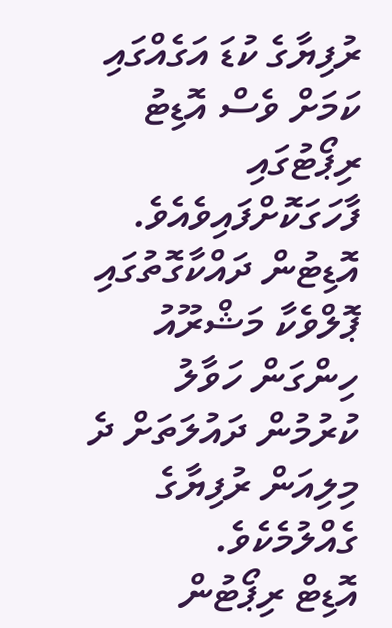ރުފިޔާގެ ކުޑަ އަގެއްގައި ކަމަށް ވެސް އޮޑިޓު ރިޕޯޓުގައި ފާހަގަކޮށްފައިވެއެވެ. އޮޑިޓުން ދައްކާގޮތުގައި ޕޮލްވެކާ މަޝްރޫއު ހިންގަން ހަވާލު ކުރުމުން ދައުލަތަށް ދެ މިލިއަން ރުފިޔާގެ ގެއްލުމެކެވެ.
އޮޑިޓް ރިޕޯޓުން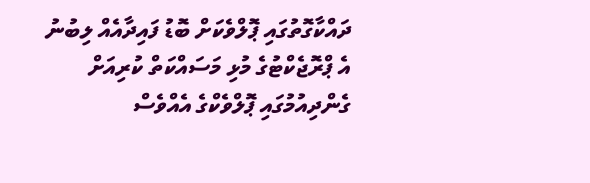ދައްކާގޮތުގައި ޕޮލްވެކަށް ބޮޑު ފައިދާއެއް ލިބުނު އެ ޕްރޮޖެކްޓުގެ މުޅި މަސައްކަތް ކުރިއަށް ގެންދިއުމުގައި ޕޮލްވެކްގެ އެއްވެސް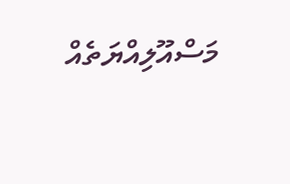މަސްއޫލިއްޔަތެއް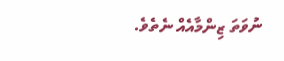ނުވަތަ ޒިންމާއެއް ނެތެވެ.